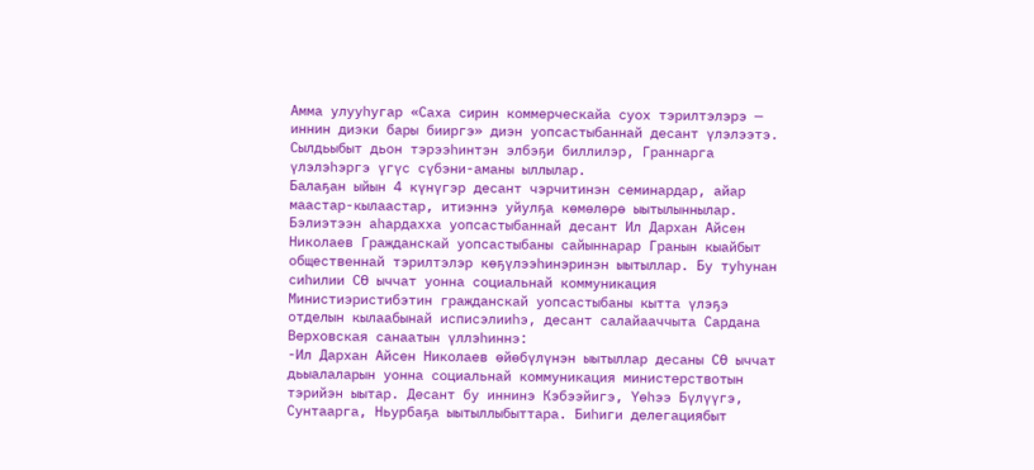Амма улууһугар «Саха сирин коммерческайа суох тэрилтэлэрэ — иннин диэки бары бииргэ» диэн уопсастыбаннай десант үлэлээтэ. Сылдьыбыт дьон тэрээһинтэн элбэҕи биллилэр, Граннарга үлэлэһэргэ үгүс сүбэни-аманы ыллылар.
Балаҕан ыйын 4 күнүгэр десант чэрчитинэн семинардар, айар маастар-кылаастар, итиэннэ уйулҕа көмөлөрө ыытылыннылар. Бэлиэтээн аһардахха уопсастыбаннай десант Ил Дархан Айсен Николаев Гражданскай уопсастыбаны сайыннарар Гранын кыайбыт общественнай тэрилтэлэр көҕүлээһинэринэн ыытыллар. Бу туһунан сиһилии СӨ ыччат уонна социальнай коммуникация Министиэристибэтин гражданскай уопсастыбаны кытта үлэҕэ отделын кылаабынай исписэлииһэ, десант салайааччыта Сардана Верховская санаатын үллэһиннэ:
-Ил Дархан Айсен Николаев өйөбүлүнэн ыытыллар десаны СӨ ыччат дьыалаларын уонна социальнай коммуникация министерствотын тэрийэн ыытар. Десант бу иннинэ Кэбээйигэ, Үөһээ Бүлүүгэ, Сунтаарга, Ньурбаҕа ыытыллыбыттара. Биһиги делегациябыт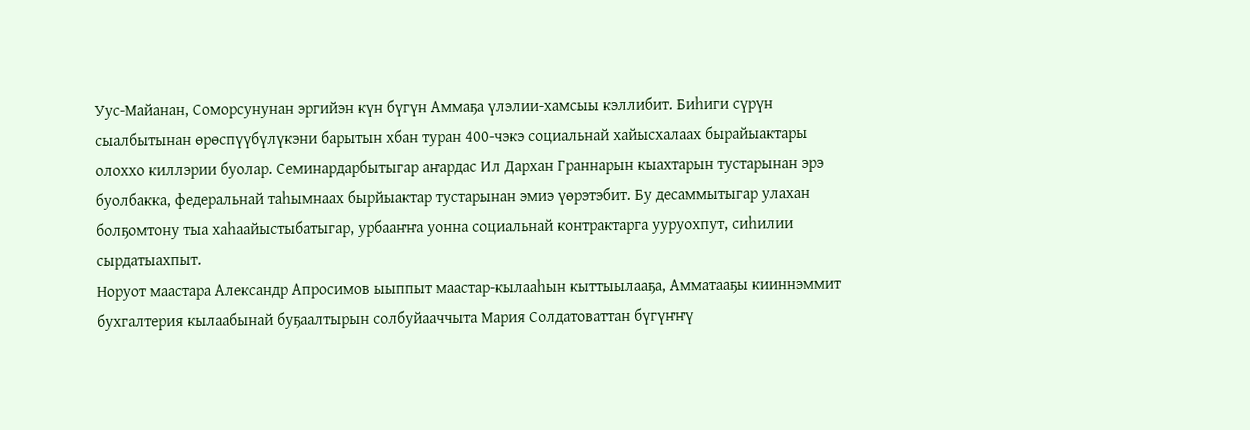Уус-Майанан, Соморсунунан эргийэн күн бүгүн Аммаҕа үлэлии-хамсыы кэллибит. Биһиги сүрүн сыалбытынан өрөспүүбүлүкэни барытын хбан туран 400-чэкэ социальнай хайысхалаах бырайыактары олоххо киллэрии буолар. Семинардарбытыгар аҥардас Ил Дархан Граннарын кыахтарын тустарынан эрэ буолбакка, федеральнай таһымнаах бырйыактар тустарынан эмиэ үөрэтэбит. Бу десаммытыгар улахан болҕомтону тыа хаһаайыстыбатыгар, урбааҥҥа уонна социальнай контрактарга ууруохпут, сиһилии сырдатыахпыт.
Норуот маастара Александр Апросимов ыыппыт маастар-кылааһын кыттыылааҕа, Амматааҕы кииннэммит бухгалтерия кылаабынай буҕаалтырын солбуйааччыта Мария Солдатоваттан бүгүҥҥү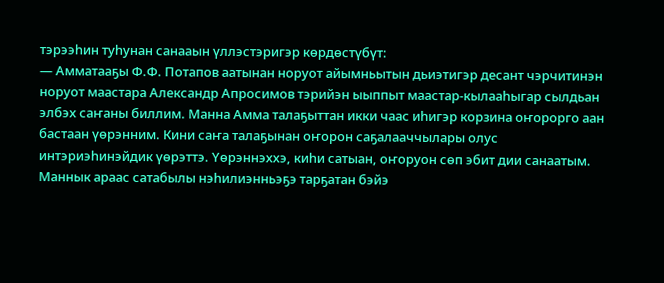тэрээһин туһунан санааын үллэстэригэр көрдөстүбүт:
— Амматааҕы Ф.Ф. Потапов аатынан норуот айымньытын дьиэтигэр десант чэрчитинэн норуот маастара Александр Апросимов тэрийэн ыыппыт маастар-кылааһыгар сылдьан элбэх саҥаны биллим. Манна Амма талаҕыттан икки чаас иһигэр корзина оҥорорго аан бастаан үөрэнним. Кини саҥа талаҕынан оҥорон саҕалааччылары олус интэриэһинэйдик үөрэттэ. Үөрэннэххэ, киһи сатыан, оҥоруон сөп эбит дии санаатым. Маннык араас сатабылы нэһилиэнньэҕэ тарҕатан бэйэ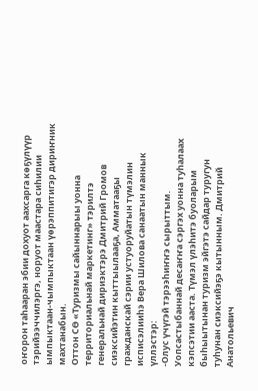оҥорон таһааран эбии дохуот аахсарга көҕүлүүр тэрийээччилэргэ, норуот маастара сиһилии ымпыктаан-чымпыктаан үөрэппитигэр дириҥник махтанабын.
Оттон СӨ «Туризмы сайыннарыы уонна территориальнай маркетинг» тэрилтэ генеральнай дириэктэрэ Дмитрий Громов сиэксийэтин кыттыылааҕа, Амматааҕы гражданскай сэрии устуоруйатын түмэлин исписэлииһэ Вера Шилова санаатын маннык үллэстэр:
-Олус үчүгэй тэрээһиҥҥэ сырыттым. Уопсастыбаннай десаҥҥа сэргэх уонна туһалаах кэпсэтии ааста. Түмэл үлэһитэ буоларым быһыытынан туризм эйгэтэ сайдар туругун туһунан сиэксийэҕэ кытынным. Дмитрий Анатольевич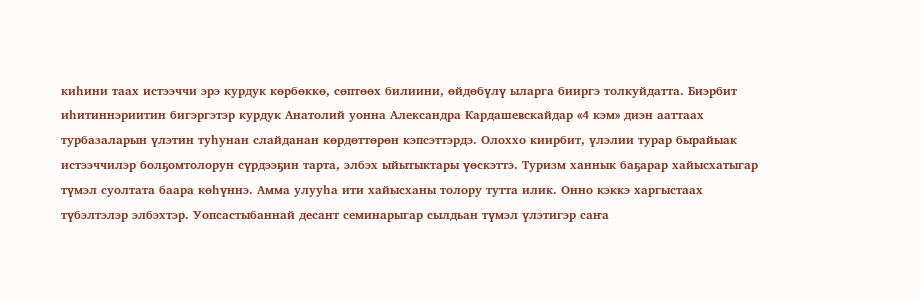киһини таах истээччи эрэ курдук көрбөккө, сөптөөх билиини, өйдөбүлү ыларга бииргэ толкуйдатта. Биэрбит иһитиннэриитин бигэргэтэр курдук Анатолий уонна Александра Кардашевскайдар «4 кэм» диэн ааттаах турбазаларын үлэтин туһунан слайданан көрдөттөрөн кэпсэттэрдэ. Олоххо киирбит, үлэлии турар бырайыак истээччилэр болҕомтолорун сүрдээҕин тарта, элбэх ыйытыктары үөскэттэ. Туризм ханнык баҕарар хайысхатыгар түмэл суолтата баара көһүннэ. Амма улууһа ити хайысханы толору тутта илик. Онно кэккэ харгыстаах түбэлтэлэр элбэхтэр. Уопсастыбаннай десант семинарыгар сылдьан түмэл үлэтигэр саҥа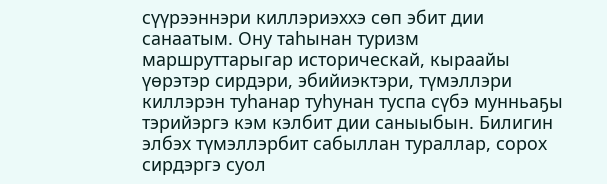сүүрээннэри киллэриэххэ сөп эбит дии санаатым. Ону таһынан туризм маршруттарыгар историческай, кыраайы үөрэтэр сирдэри, эбийиэктэри, түмэллэри киллэрэн туһанар туһунан туспа сүбэ мунньаҕы тэрийэргэ кэм кэлбит дии саныыбын. Билигин элбэх түмэллэрбит сабыллан тураллар, сорох сирдэргэ суол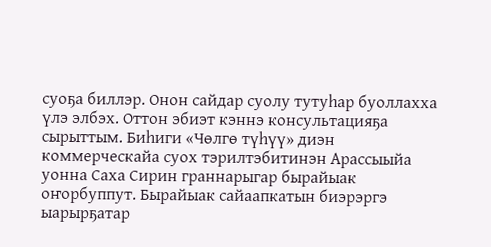суоҕа биллэр. Онон сайдар суолу тутуһар буоллахха үлэ элбэх. Оттон эбиэт кэннэ консультацияҕа сырыттым. Биһиги «Чөлгө түһүү» диэн коммерческайа суох тэрилтэбитинэн Арассыыйа уонна Саха Сирин граннарыгар бырайыак оҥорбуппут. Бырайыак сайаапкатын биэрэргэ ыарырҕатар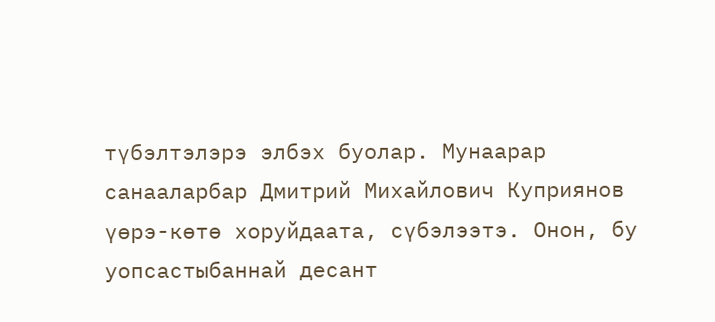түбэлтэлэрэ элбэх буолар. Мунаарар санааларбар Дмитрий Михайлович Куприянов үөрэ-көтө хоруйдаата, сүбэлээтэ. Онон, бу уопсастыбаннай десант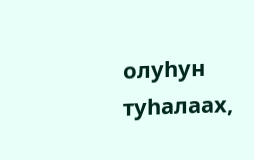олуһун туһалаах,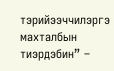тэрийээччилэргэ махталбын тиэрдэбин” –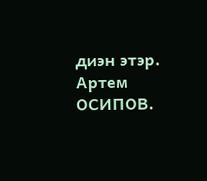диэн этэр.
Артем ОСИПОВ.